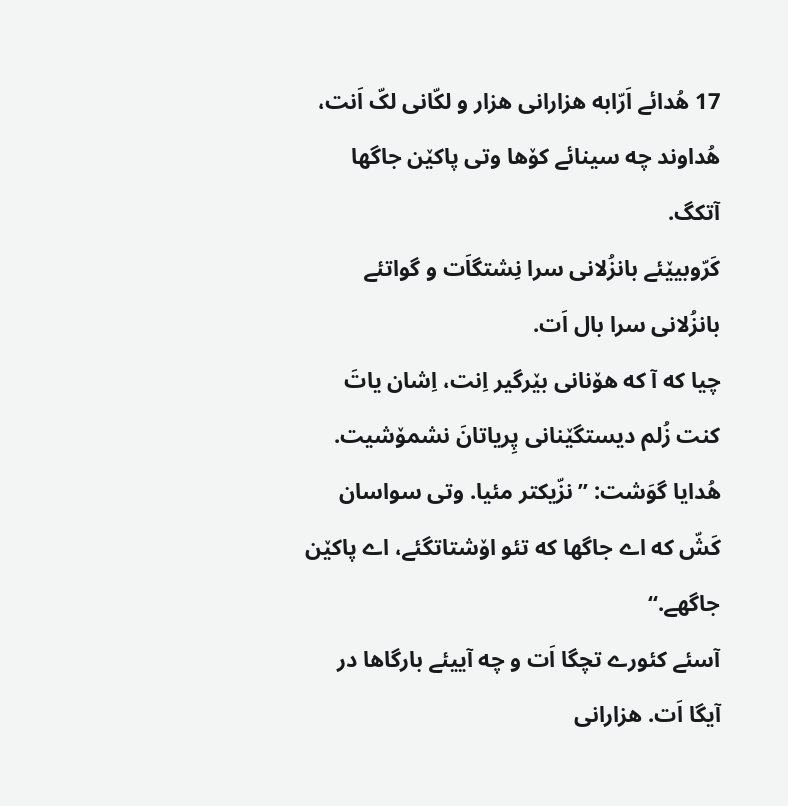17 هُدائے اَرّابه هزارانی هزار و لکّانی لکّ اَنت، هُداوند چه سینائے کۆها وتی پاکێن جاگها آتکگ.
کَرّوبیێئے بانزُلانی سرا نِشتگاَت و گواتئے بانزُلانی سرا بال اَت.
چیا که آ که هۆنانی بێرگیر اِنت، اِشان یاتَ کنت زُلم دیستگێنانی پِریاتانَ نشمۆشیت.
هُدایا گوَشت: ”نزّیکتر مئیا. وتی سواسان کَشّ که اے جاگها که تئو اۆشتاتگئے، اے پاکێن جاگهے.“
آسئے کئورے تچگا اَت و چه آییئے بارگاها در آیگا اَت. هزارانی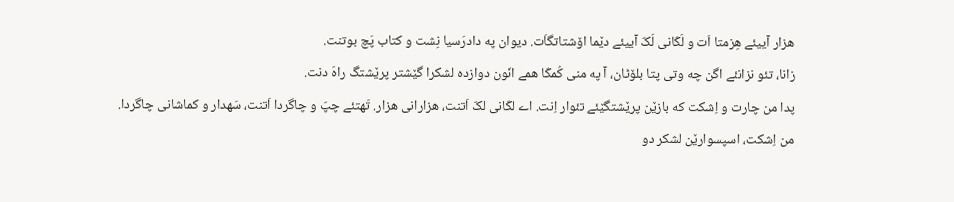هزار آییئے هِزمتا اَت و لَکّانی لَکّ آییئے دێما اۆشتاتگاَت. دیوان په دادرَسیا نِشت و کتاب پَچ بوتنت.
زانا، تئو نزانئے اگن چه وتی پتا بلۆٹان، آ په منی کُمکّا همے انّون دوازده لشکرا گێشتر پرێشتگ راهَ دنت.
پدا من چارت و اِشکت که بازێن پرێشتگێئے تئوار اِنت. اے لکّانی لکّ اَتنت، هزارانی هزار. تَهتئے چپّ و چاگردا اَتنت، سَهدار و کماشانی چاگردا.
من اِشکت، اسپسوارێن لشکر دو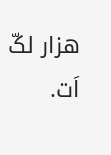هزار لکّ اَت.